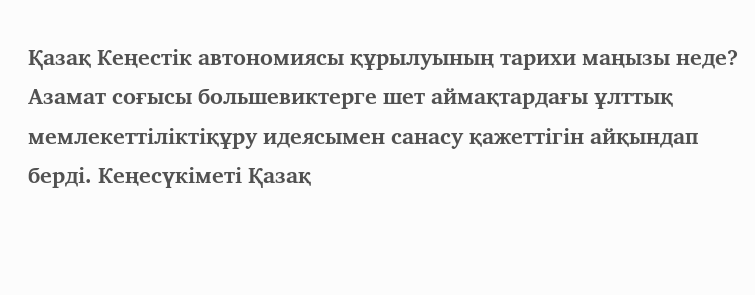Қазақ Кеңестік автономиясы құрылуының тарихи маңызы неде?
Азамат соғысы большевиктерге шет аймақтардағы ұлттық мемлекеттiлiктiқұру идеясымен санасу қажеттiгiн айқындап бердi. Кеңесүкiметi Қазақ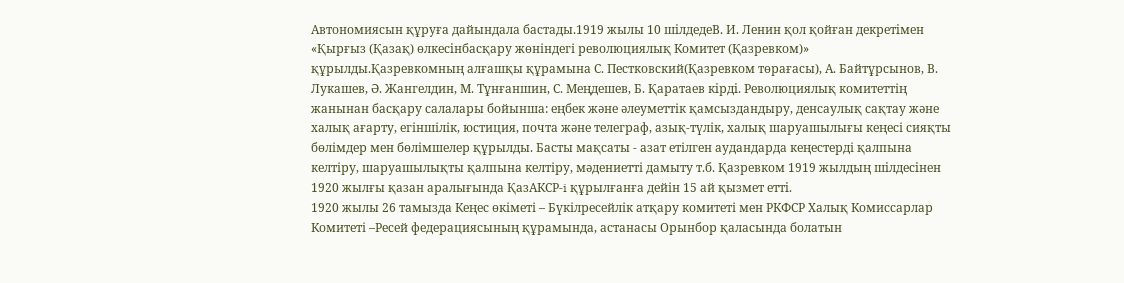Автономиясын құруға дайындала бастады.1919 жылы 10 шiлдедеВ. И. Ленин қол қойған декретiмен «Қырғыз (Қазақ) өлкесiнбасқару жөніндегі революциялық Комитет (Қазревком)» құрылды.Қазревкомның алғашқы құрамына С. Пестковский(Қазревком төрағасы), А. Байтұрсынов, В. Лукашев, Ә. Жангелдин, М. Тұнғаншин, С. Меңдешев, Б. Қаратаев кiрдi. Революциялық комитеттің жанынан басқару салалары бойынша: еңбек және әлеуметтік қамсыздандыру, денсаулық сақтау және халық ағарту, егіншілік, юстиция, почта және телеграф, азық-түлік, халық шаруашылығы кеңесі сияқты бөлімдер мен бөлімшелер құрылды. Басты мақсаты - азат етілген аудандарда кеңестерді қалпына келтіру, шаруашылықты қалпына келтіру, мәдениетті дамыту т.б. Қазревком 1919 жылдың шiлдесiнен 1920 жылғы қазан аралығында ҚазАКСР-i құрылғанға дейін 15 ай қызмет еттi.
1920 жылы 26 тамызда Кеңес өкіметі – Бүкілресейлік атқару комитеті мен РКФСР Халық Комиссарлар Комитеті –Ресей федерациясының құрамында, астанасы Орынбор қаласында болатын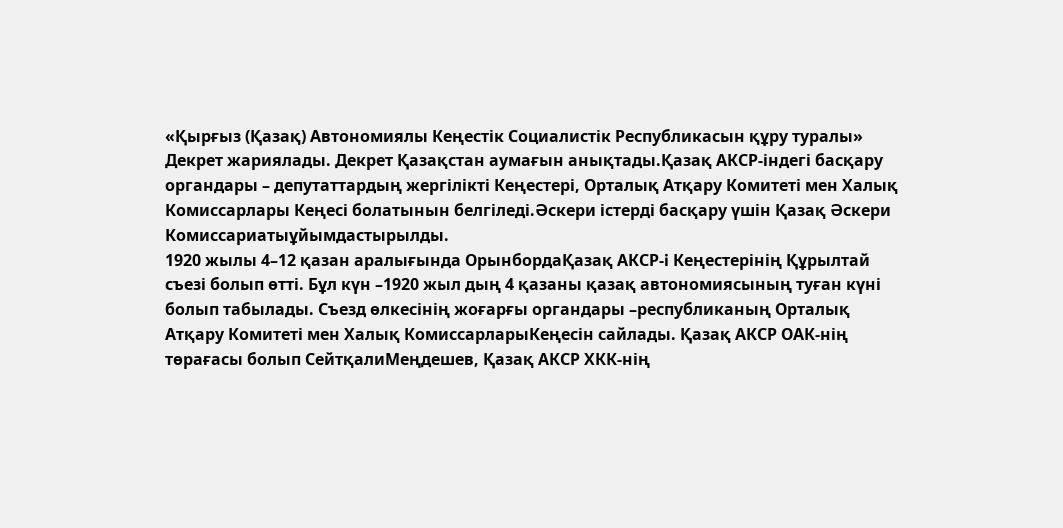«Қырғыз (Қазақ) Автономиялы Кеңестiк Социалистiк Республикасын құру туралы» Декрет жариялады. Декрет Қазақстан аумағын анықтады.Қазақ АКСР-iндегi басқару органдары – депутаттардың жергiлiктi Кеңестерi, Орталық Атқару Комитеті мен Халық Комиссарлары Кеңесi болатынын белгiледi.Әскери iстердi басқару үшiн Қазақ Әскери Комиссариатыұйымдастырылды.
1920 жылы 4–12 қазан аралығында ОрынбордаҚазақ АКСР-i Кеңестерiнiң Құрылтай съезi болып өттi. Бұл күн –1920 жыл дың 4 қазаны қазақ автономиясының туған күнi болып табылады. Съезд өлкесінiң жоғарғы органдары –республиканың Орталық Атқару Комитетi мен Халық КомиссарларыКеңесiн сайлады. Қазақ АКСР ОАК-нiң төрағасы болып СейтқалиМеңдешев, Қазақ АКСР ХКК-нiң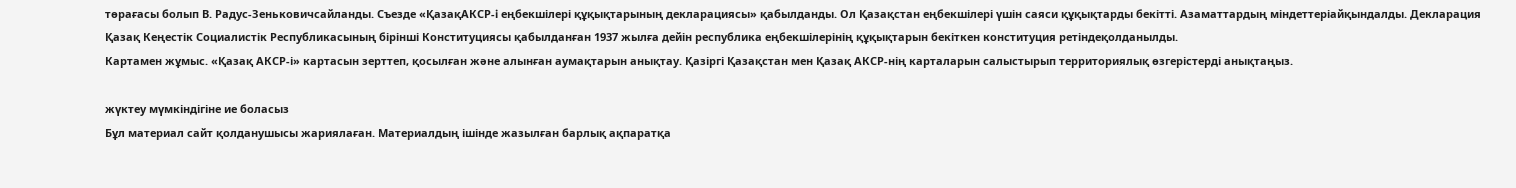төрағасы болып В. Радус-Зеньковичсайланды. Съезде «ҚазақАКСР-i еңбекшiлерi құқықтарының декларациясы» қабылданды. Ол Қазақстан еңбекшiлерi үшiн саяси құқықтарды бекiттi. Азаматтардың мiндеттерiайқындалды. Декларация Қазақ Кеңестiк Социалистiк Республикасының бiрiншi Конституциясы қабылданған 1937 жылға дейiн республика еңбекшiлерiнiң құқықтарын бекiткен конституция ретiндеқолданылды.
Картамен жұмыс. «Қазақ АКСР-і» картасын зерттеп, қосылған және алынған аумақтарын анықтау. Қазіргі Қазақстан мен Қазақ АКСР-нің карталарын салыстырып территориялық өзгерістерді анықтаңыз.

жүктеу мүмкіндігіне ие боласыз
Бұл материал сайт қолданушысы жариялаған. Материалдың ішінде жазылған барлық ақпаратқа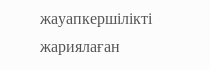жауапкершілікті жариялаған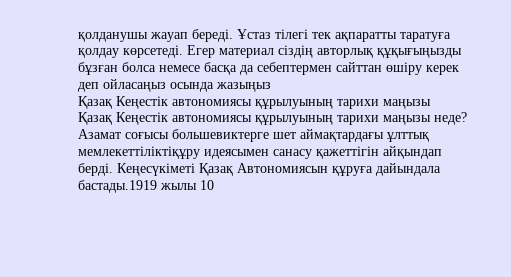қолданушы жауап береді. Ұстаз тілегі тек ақпаратты таратуға қолдау көрсетеді. Егер материал сіздің авторлық құқығыңызды бұзған болса немесе басқа да себептермен сайттан өшіру керек деп ойласаңыз осында жазыңыз
Қазақ Кеңестік автономиясы құрылуының тарихи маңызы
Қазақ Кеңестік автономиясы құрылуының тарихи маңызы неде?
Азамат соғысы большевиктерге шет аймақтардағы ұлттық мемлекеттiлiктiқұру идеясымен санасу қажеттiгiн айқындап бердi. Кеңесүкiметi Қазақ Автономиясын құруға дайындала бастады.1919 жылы 10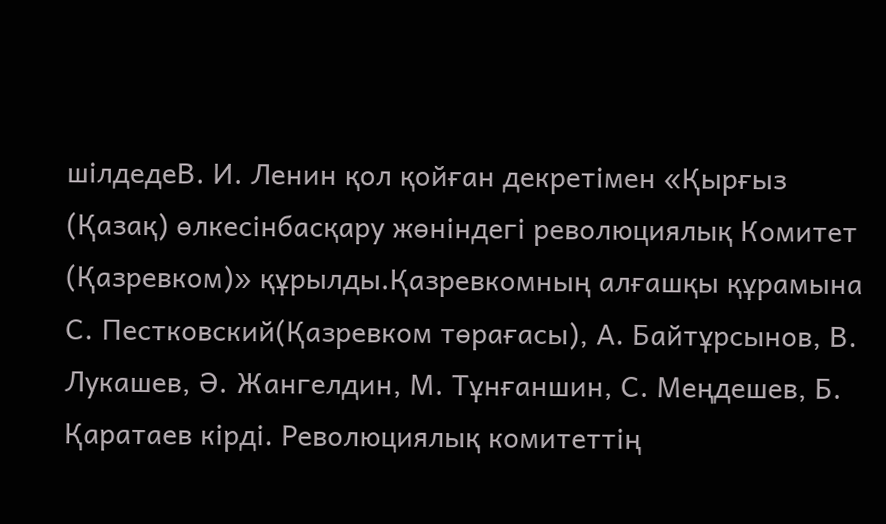шiлдедеВ. И. Ленин қол қойған декретiмен «Қырғыз (Қазақ) өлкесiнбасқару жөніндегі революциялық Комитет (Қазревком)» құрылды.Қазревкомның алғашқы құрамына С. Пестковский(Қазревком төрағасы), А. Байтұрсынов, В. Лукашев, Ә. Жангелдин, М. Тұнғаншин, С. Меңдешев, Б. Қаратаев кiрдi. Революциялық комитеттің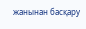жанынан басқару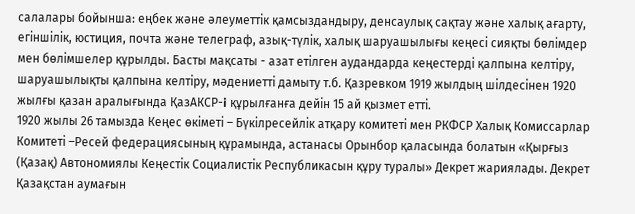салалары бойынша: еңбек және әлеуметтік қамсыздандыру, денсаулық сақтау және халық ағарту, егіншілік, юстиция, почта және телеграф, азық-түлік, халық шаруашылығы кеңесі сияқты бөлімдер мен бөлімшелер құрылды. Басты мақсаты - азат етілген аудандарда кеңестерді қалпына келтіру, шаруашылықты қалпына келтіру, мәдениетті дамыту т.б. Қазревком 1919 жылдың шiлдесiнен 1920 жылғы қазан аралығында ҚазАКСР-i құрылғанға дейін 15 ай қызмет еттi.
1920 жылы 26 тамызда Кеңес өкіметі – Бүкілресейлік атқару комитеті мен РКФСР Халық Комиссарлар Комитеті –Ресей федерациясының құрамында, астанасы Орынбор қаласында болатын «Қырғыз (Қазақ) Автономиялы Кеңестiк Социалистiк Республикасын құру туралы» Декрет жариялады. Декрет Қазақстан аумағын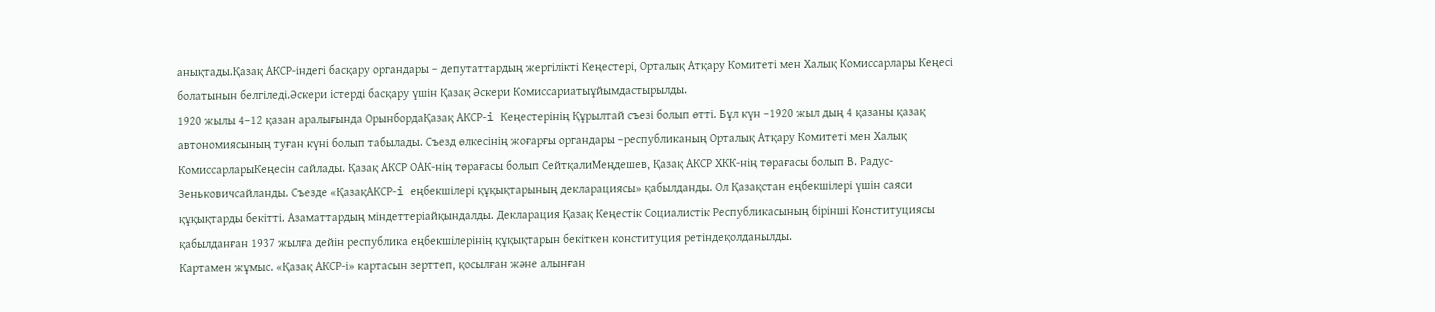анықтады.Қазақ АКСР-iндегi басқару органдары – депутаттардың жергiлiктi Кеңестерi, Орталық Атқару Комитеті мен Халық Комиссарлары Кеңесi болатынын белгiледi.Әскери iстердi басқару үшiн Қазақ Әскери Комиссариатыұйымдастырылды.
1920 жылы 4–12 қазан аралығында ОрынбордаҚазақ АКСР-i Кеңестерiнiң Құрылтай съезi болып өттi. Бұл күн –1920 жыл дың 4 қазаны қазақ автономиясының туған күнi болып табылады. Съезд өлкесінiң жоғарғы органдары –республиканың Орталық Атқару Комитетi мен Халық КомиссарларыКеңесiн сайлады. Қазақ АКСР ОАК-нiң төрағасы болып СейтқалиМеңдешев, Қазақ АКСР ХКК-нiң төрағасы болып В. Радус-Зеньковичсайланды. Съезде «ҚазақАКСР-i еңбекшiлерi құқықтарының декларациясы» қабылданды. Ол Қазақстан еңбекшiлерi үшiн саяси құқықтарды бекiттi. Азаматтардың мiндеттерiайқындалды. Декларация Қазақ Кеңестiк Социалистiк Республикасының бiрiншi Конституциясы қабылданған 1937 жылға дейiн республика еңбекшiлерiнiң құқықтарын бекiткен конституция ретiндеқолданылды.
Картамен жұмыс. «Қазақ АКСР-і» картасын зерттеп, қосылған және алынған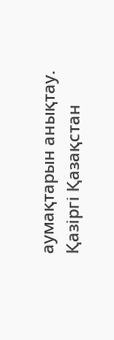аумақтарын анықтау. Қазіргі Қазақстан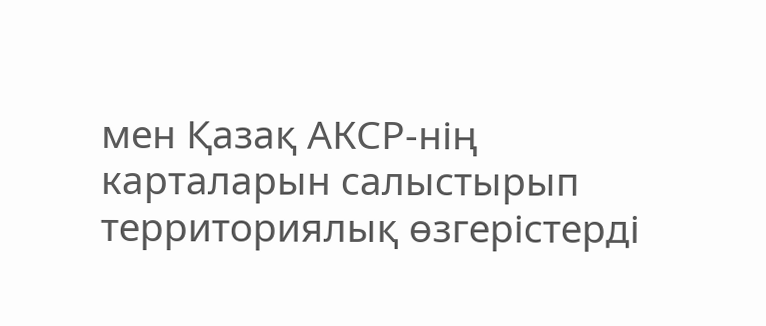мен Қазақ АКСР-нің карталарын салыстырып территориялық өзгерістерді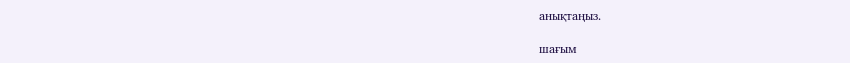анықтаңыз.

шағым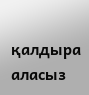қалдыра аласыз